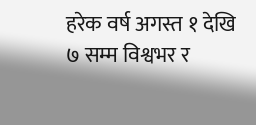हरेक वर्ष अगस्त १ देखि ७ सम्म विश्वभर र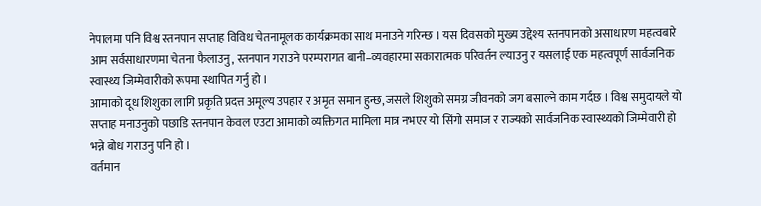नेपालमा पनि विश्व स्तनपान सप्ताह विविध चेतनामूलक कार्यक्रमका साथ मनाउने गरिन्छ । यस दिवसको मुख्य उद्देश्य स्तनपानको असाधारण महत्वबारे आम सर्वसाधारणमा चेतना फैलाउनु, स्तनपान गराउने परम्परागत बानी–व्यवहारमा सकारात्मक परिवर्तन ल्याउनु र यसलाई एक महत्वपूर्ण सार्वजनिक स्वास्थ्य जिम्मेवारीको रूपमा स्थापित गर्नु हो ।
आमाको दूध शिशुका लागि प्रकृति प्रदत्त अमूल्य उपहार र अमृत समान हुन्छ, जसले शिशुको समग्र जीवनको जग बसाल्ने काम गर्दछ । विश्व समुदायले यो सप्ताह मनाउनुको पछाडि स्तनपान केवल एउटा आमाको व्यक्तिगत मामिला मात्र नभएर यो सिंगो समाज र राज्यको सार्वजनिक स्वास्थ्यको जिम्मेवारी हो भन्ने बोध गराउनु पनि हो ।
वर्तमान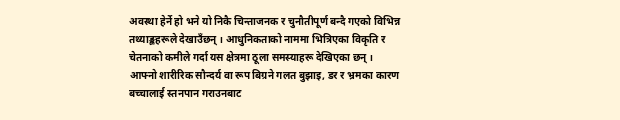अवस्था हेर्ने हो भने यो निकै चिन्ताजनक र चुनौतीपूर्ण बन्दै गएको विभिन्न तथ्याङ्कहरूले देखाउँछन् । आधुनिकताको नाममा भित्रिएका विकृति र चेतनाको कमीले गर्दा यस क्षेत्रमा ठूला समस्याहरू देखिएका छन् । आफ्नो शारीरिक सौन्दर्य वा रूप बिग्रने गलत बुझाइ, डर र भ्रमका कारण बच्चालाई स्तनपान गराउनबाट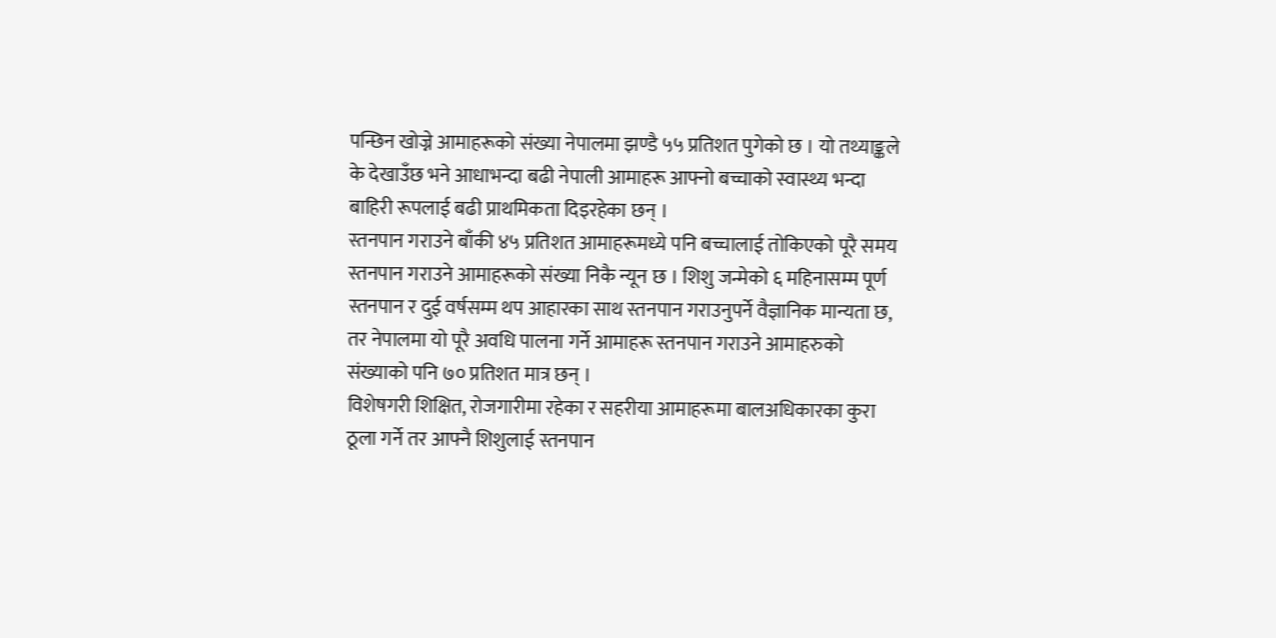पन्छिन खोज्ने आमाहरूको संख्या नेपालमा झण्डै ५५ प्रतिशत पुगेको छ । यो तथ्याङ्कले के देखाउँछ भने आधाभन्दा बढी नेपाली आमाहरू आफ्नो बच्चाको स्वास्थ्य भन्दा बाहिरी रूपलाई बढी प्राथमिकता दिइरहेका छन् ।
स्तनपान गराउने बाँकी ४५ प्रतिशत आमाहरूमध्ये पनि बच्चालाई तोकिएको पूरै समय स्तनपान गराउने आमाहरूको संख्या निकै न्यून छ । शिशु जन्मेको ६ महिनासम्म पूर्ण स्तनपान र दुई वर्षसम्म थप आहारका साथ स्तनपान गराउनुपर्ने वैज्ञानिक मान्यता छ, तर नेपालमा यो पूरै अवधि पालना गर्ने आमाहरू स्तनपान गराउने आमाहरुको संख्याको पनि ७० प्रतिशत मात्र छन् ।
विशेषगरी शिक्षित, रोजगारीमा रहेका र सहरीया आमाहरूमा बालअधिकारका कुरा ठूला गर्ने तर आफ्नै शिशुलाई स्तनपान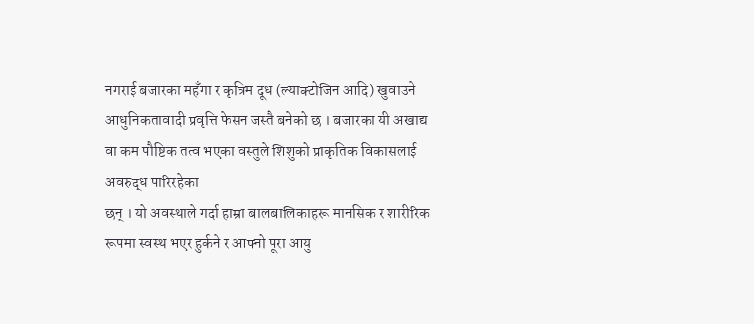नगराई बजारका महँगा र कृत्रिम दूध (ल्याक्टोजिन आदि) खुवाउने आधुनिकतावादी प्रवृत्ति फेसन जस्तै बनेको छ । बजारका यी अखाद्य वा कम पौष्टिक तत्व भएका वस्तुले शिशुको प्राकृतिक विकासलाई अवरुद्ध पारिरहेका
छन् । यो अवस्थाले गर्दा हाम्रा बालबालिकाहरू मानसिक र शारीरिक रूपमा स्वस्थ भएर हुर्कने र आफ्नो पूरा आयु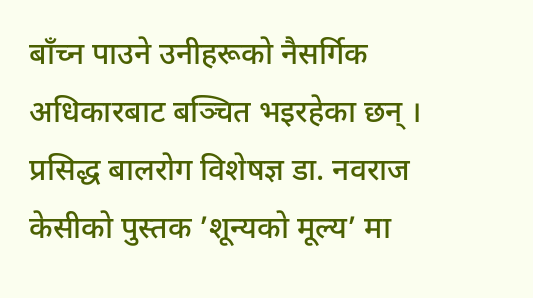बाँच्न पाउने उनीहरूको नैसर्गिक अधिकारबाट बञ्चित भइरहेका छन् ।
प्रसिद्ध बालरोग विशेषज्ञ डा. नवराज केसीको पुस्तक ’शून्यको मूल्य’ मा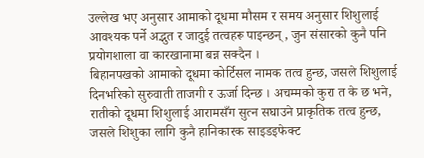उल्लेख भए अनुसार आमाको दूधमा मौसम र समय अनुसार शिशुलाई आवश्यक पर्ने अद्भुत र जादुई तत्वहरू पाइन्छन्, जुन संसारको कुनै पनि प्रयोगशाला वा कारखानामा बन्न सक्दैन ।
बिहानपखको आमाको दूधमा कोर्टिसल नामक तत्व हुन्छ, जसले शिशुलाई दिनभरिको सुरुवाती ताजगी र ऊर्जा दिन्छ । अचम्मको कुरा त के छ भने, रातीको दूधमा शिशुलाई आरामसँग सुत्न सघाउने प्राकृतिक तत्व हुन्छ, जसले शिशुका लागि कुनै हानिकारक साइडइफेक्ट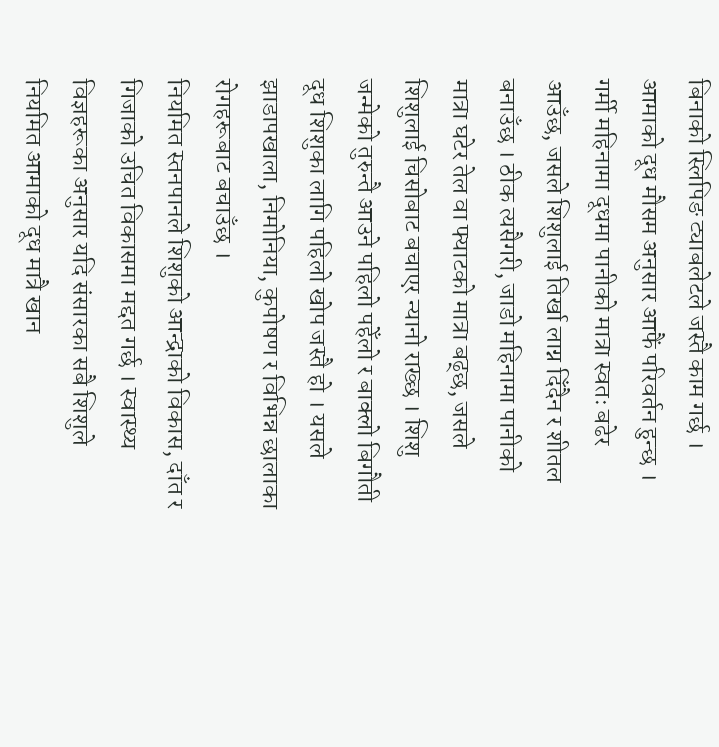बिनाको स्लिपिङ ट्याबलेटले जस्तै काम गर्छ ।
आमाको दूध मौसम अनुसार आफैं परिवर्तन हुन्छ । गर्मी महिनामा दूधमा पानीको मात्रा स्वतः बढेर आउँछ, जसले शिशुलाई तिर्खा लाग्न दिँदैन र शीतल बनाउँछ । ठीक त्यसैगरी, जाडो महिनामा पानीको मात्रा घटेर तेल वा फ्याटको मात्रा बढ्छ, जसले शिशुलाई चिसोबाट बचाएर न्यानो राख्छ । शिशु जन्मेको तुरुन्तै आउने पहिलो पहेँलो र बाक्लो बिगौती दूध शिशुका लागि पहिलो खोप जस्तै हो । यसले झाडापखाला, निमोनिया, कुपोषण र विभिन्न छालाका रोगहरूबाट बचाउँछ ।
नियमित स्तनपानले शिशुको आन्द्राको विकास, दाँत र गिजाको उचित विकासमा मद्दत गर्छ । स्वास्थ्य विज्ञहरूका अनुसार यदि संसारका सबै शिशुले नियमित आमाको दूध मात्रै खान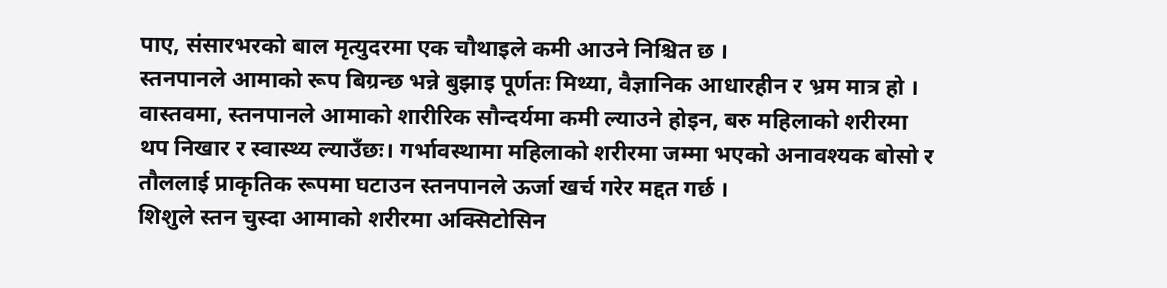पाए, संसारभरको बाल मृत्युदरमा एक चौथाइले कमी आउने निश्चित छ ।
स्तनपानले आमाको रूप बिग्रन्छ भन्ने बुझाइ पूर्णतः मिथ्या, वैज्ञानिक आधारहीन र भ्रम मात्र हो । वास्तवमा, स्तनपानले आमाको शारीरिक सौन्दर्यमा कमी ल्याउने होइन, बरु महिलाको शरीरमा थप निखार र स्वास्थ्य ल्याउँछः। गर्भावस्थामा महिलाको शरीरमा जम्मा भएको अनावश्यक बोसो र तौललाई प्राकृतिक रूपमा घटाउन स्तनपानले ऊर्जा खर्च गरेर मद्दत गर्छ ।
शिशुले स्तन चुस्दा आमाको शरीरमा अक्सिटोसिन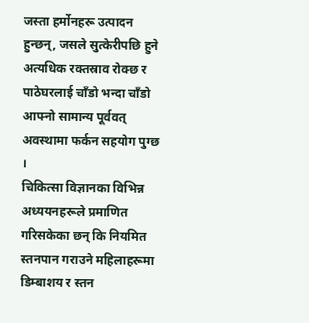जस्ता हर्मोनहरू उत्पादन हुन्छन्, जसले सुत्केरीपछि हुने अत्यधिक रक्तस्राव रोक्छ र पाठेघरलाई चाँडो भन्दा चाँडो आफ्नो सामान्य पूर्ववत् अवस्थामा फर्कन सहयोग पुग्छ ।
चिकित्सा विज्ञानका विभिन्न अध्ययनहरूले प्रमाणित गरिसकेका छन् कि नियमित स्तनपान गराउने महिलाहरूमा डिम्बाशय र स्तन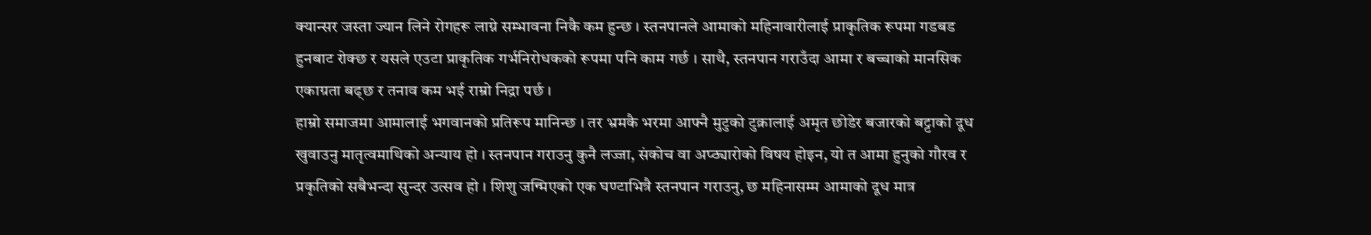क्यान्सर जस्ता ज्यान लिने रोगहरू लाग्ने सम्भावना निकै कम हुन्छ । स्तनपानले आमाको महिनावारीलाई प्राकृतिक रूपमा गडबड हुनबाट रोक्छ र यसले एउटा प्राकृतिक गर्भनिरोधकको रूपमा पनि काम गर्छ । साथै, स्तनपान गराउँदा आमा र बच्चाको मानसिक एकाग्रता बढ्छ र तनाव कम भई राम्रो निद्रा पर्छ ।
हाम्रो समाजमा आमालाई भगवानको प्रतिरूप मानिन्छ । तर भ्रमकै भरमा आफ्नै मुटुको टुक्रालाई अमृत छोडेर बजारको बट्टाको दूध खुवाउनु मातृत्वमाथिको अन्याय हो । स्तनपान गराउनु कुनै लज्जा, संकोच वा अप्ठ्यारोको विषय होइन, यो त आमा हुनुको गौरव र प्रकृतिको सबैभन्दा सुन्दर उत्सव हो । शिशु जन्मिएको एक घण्टाभित्रै स्तनपान गराउनु, छ महिनासम्म आमाको दूध मात्र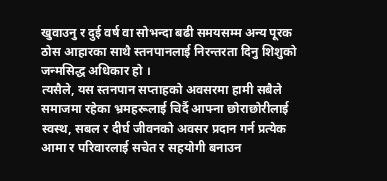खुवाउनु र दुई वर्ष वा सोभन्दा बढी समयसम्म अन्य पूरक ठोस आहारका साथै स्तनपानलाई निरन्तरता दिनु शिशुको जन्मसिद्ध अधिकार हो ।
त्यसैले, यस स्तनपान सप्ताहको अवसरमा हामी सबैले समाजमा रहेका भ्रमहरूलाई चिर्दै आफ्ना छोराछोरीलाई स्वस्थ, सबल र दीर्घ जीवनको अवसर प्रदान गर्न प्रत्येक आमा र परिवारलाई सचेत र सहयोगी बनाउन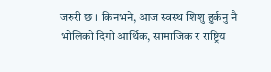जरुरी छ । किनभने, आज स्वस्थ शिशु हुर्कनु नै भोलिको दिगो आर्थिक, सामाजिक र राष्ट्रिय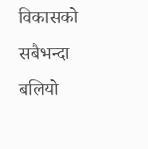विकासको सबैभन्दा बलियो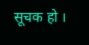सूचक हो ।